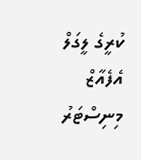ކުރީގެ ލީގަލް އެފެއާޒް މިނިސްޓަރު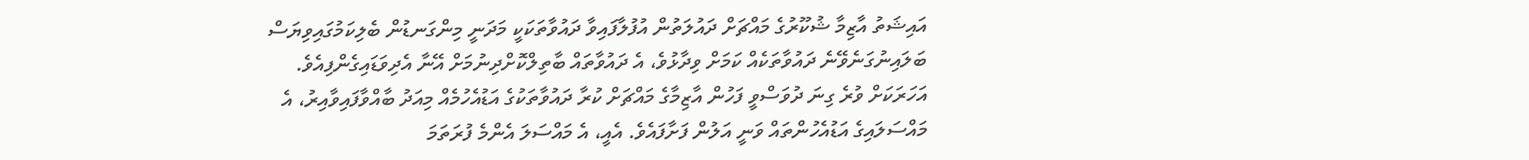އައިޝަތު އާޒިމާ ޝުކޫރުގެ މައްޗަށް ދައުލަތުން އުފުލާފައިވާ ދައުވާތަކަކީ މަދަނީ މިންގަނޑުން ބެލިކަމުގައިވިޔަސް ބަލައިނުގަނެވޭނެ ދައުވާތަކެއް ކަމަށް ވިދާޅުވެ، އެ ދައުވާތައް ބާތިލްކޮށްދިނުމަށް އޭނާ އެދިވަޑައިގެންފިއެވެ.
އަހަރަކަށް ވުރެ ގިނަ ދުވަސްވީ ފަހުން އާޒިމާގެ މައްޗަށް ކުރާ ދައުވާތަކުގެ އަޑުއެހުމެއް މިއަދު ބާއްވާފައިވާއިރު، އެ މައްސަލައިގެ އަޑުއެހުންތައް ވަނީ އަލުން ފަށާފައެވެ. އެއީ، އެ މައްސަލަ އެންމެ ފުރަތަމަ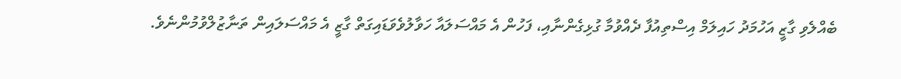ބެއްލެވި ގާޒީ އަހުމަދު ހައިލަމް އިސްތިއުފާ ދެއްވުމާ ގުޅިގެންނާއި، ފަހުން އެ މައްސަލައާ ހަވާލުވެވަޑައިގަތް ގާޒީ އެ މައްސަލައިން ތަނާޒުލްވުމުންނެވެ.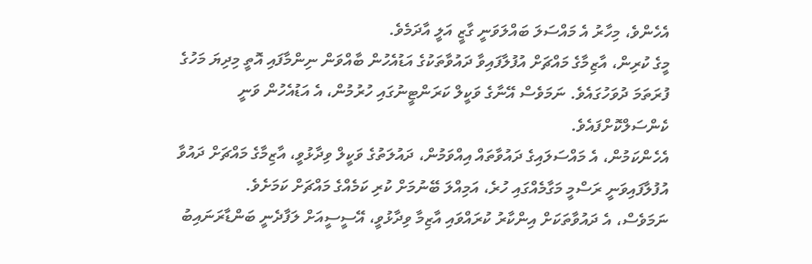އެހެންވެ، މިހާރު އެ މައްސަލަ ބައްލަވަނީ ގާޒީ އަލީ އާދަމެވެ.
މީގެ ކުރިން، އާޒިމާގެ މައްޗަށް އުފުލާފައިވާ ދައުވާތަކުގެ އަޑުއެހުން ބާއްވަން ނިންމާފައި އޮތީ މިދިޔަ މަހުގެ ފުރަތަމަ ދުވަހުގައެވެ. ނަމަވެސް އޭނާގެ ވަކީލް ކަރަންޓީނުގައި ހުރުމުން، އެ އަޑުއެހުން ވަނީ ކެންސަލްކޮށްފައެވެ.
އެހެންކަމުން، އެ މައްސަލައިގެ ދައުވާތައް އިއްވަމުން، ދައުލަތުގެ ވަކީލް ވިދާޅުވީ، އާޒިމާގެ މައްޗަށް ދައުވާ އުފުލާފައިވަނީ ރަސްމީ މަގާމެއްގައި ހުރެ، އަމިއްލަ ބޭނުމަށް ކުރި ކަމެއްގެ މައްޗަށް ކަމަށެވެ.
ނަމަވެސް، އެ ދައުވާތަކަށް އިންކާރު ކުރައްވައި އާޒިމާ ވިދާޅުވީ، އޭސީސީއަށް ލަފާދެނީ ބަންޑާރަނައިބު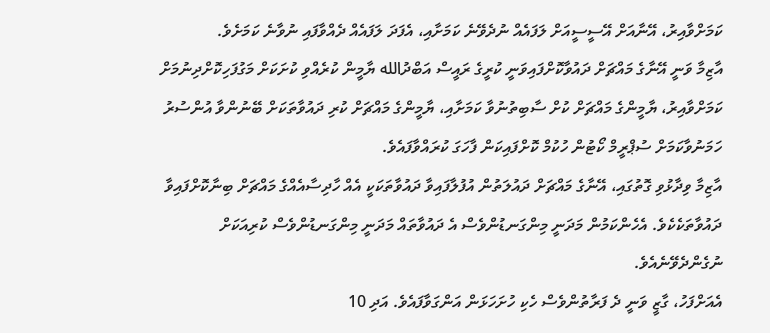ކަމަށްވާއިރު، އޭނާއަށް އޭސީސީއަށް ލަފައެއް ނުދެވޭނެ ކަމަށާއި، އެފަދަ ލަފައެއް ދެއްވާފައި ނުވާނެ ކަމަށެވެ.
އާޒިމާ ވަނީ އޭނާގެ މައްޗަށް ދައުވާކޮށްފައިވަނީ ކުރީގެ ރައީސް އަބްދުالله ޔާމީން ކުރެއްވި ކުށަކަށް މަގުފަހިކޮށްދިނުމަށް ކަމަށްވާއިރު، ޔާމީންގެ މައްޗަށް ކުށް ސާބިތުނުވާ ކަމަށާއި، ޔާމީންގެ މައްޗަށް ކުރި ދައުވާތަކަށް ބޭނުންވާ އުންސުރު ހަމަނުވާކަމަށް ސުޕްރީމް ކޯޓުން ހުކުމް ކޮށްފައިކަން ފާހަގަ ކުރައްވާފައެވެ.
އާޒިމާ ވިދާޅުވި ގޮތުގައި، އޭނާގެ މައްޗަށް ދައުލަތުން އުފުލާފައިވާ ދައުވާތަކަކީ އެއް ހާދިސާއެއްގެ މައްޗަށް ބިނާކޮށްފައިވާ ދައުވާތަކެކެވެ. އެހެންކަމުން މަދަނީ މިންގަނޑުންވެސް އެ ދައުވާތައް މަދަނީ މިންގަނޑުންވެސް ކުރިއަކަށް ނުގެންދެވޭނެއެވެ.
އެއަށްފަހު، ގާޒީ ވަނީ ދެ ފަރާތުންވެސް ހެކި ހުށަހަޅަން އަންގަވާފައެވެ. އަދި 10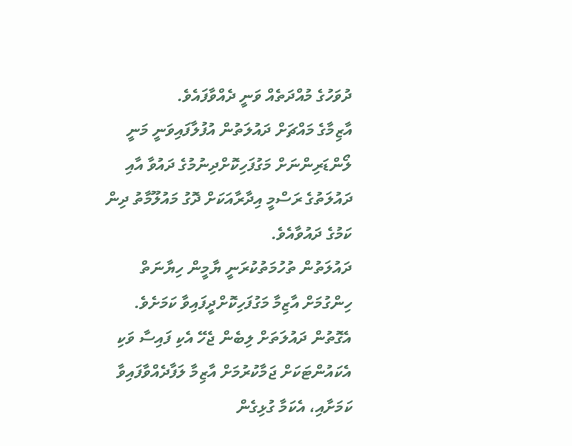ދުވަހުގެ މުއްދަތެއް ވަނީ ދެއްވާފައެވެ.
އާޒިމާގެ މައްޗަށް ދައުލަތުން އުފުލާފައިވަނީ މަނީ ލޯންޑަރިންނަށް މަގުފަހިކޮށްދިނުމުގެ ދައުވާ އާއި ދައުލަތުގެ ރަސްމީ އިދާރާއަކަށް ދޮގު މައުލޫމާތު ދިން ކަމުގެ ދައުވާއެވެ.
ދައުލަތުން ތުހުމަތުކުރަނީ ޔާމީން ހިޔާނަތް ހިންގުމަށް އާޒިމާ މަގުފަހިކޮށްދީފައިވާ ކަމަށެވެ. އެގޮތުން ދައުލަތަށް ލިބެން ޖެހޭ އެކި ފައިސާ ވަކި އެކައުންޓަކަށް ޖަމާކުރުމަށް އާޒިމާ ލަފާދެއްވާފައިވާ ކަމަށާއި، އެކަމާ ގުޅިގެން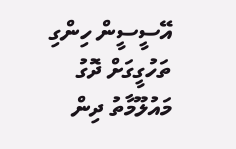އޭސީސީން ހިންގި ތަހުގީގަށް ދޮގު މައުލޫމާތު ދިން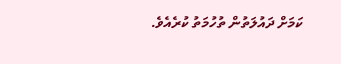ކަމަށް ދައުލަތުން ތުހުމަތު ކުރެއެވެ.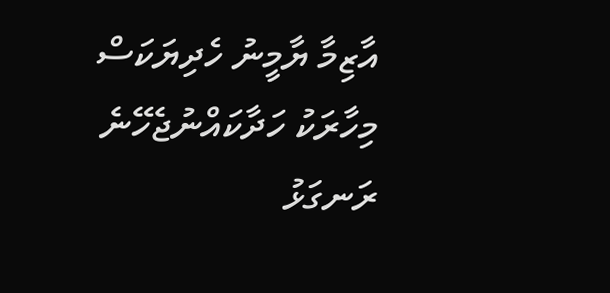އާޒިމާ ޔާމީނު ހެދިޔަކަސް މިހާރަކު ހަދާކައްނުޖެހޭނެ ރަނގަޅު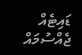ޑައިޓެއް ޖެއްސުމައް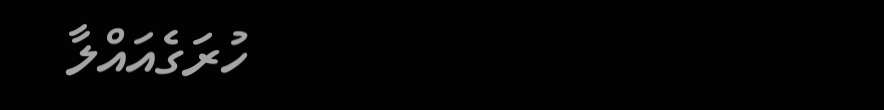ހުރަގެއައްލާ